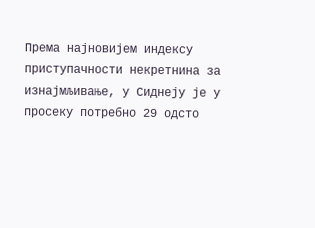Према најновијем индексу приступачности некретнина за изнајмљивање, у Сиднеју је у просеку потребно 29 одсто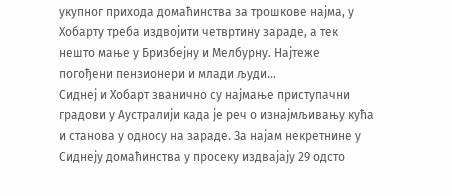укупног прихода домаћинства за трошкове најма, у Хобарту треба издвојити четвртину зараде, а тек нешто мање у Бризбејну и Мелбурну. Најтеже погођени пензионери и млади људи...
Сиднеј и Хобарт званично су најмање приступачни градови у Аустралији када је реч о изнајмљивању кућа и станова у односу на зараде. За најам некретнине у Сиднеју домаћинства у просеку издвајају 29 одсто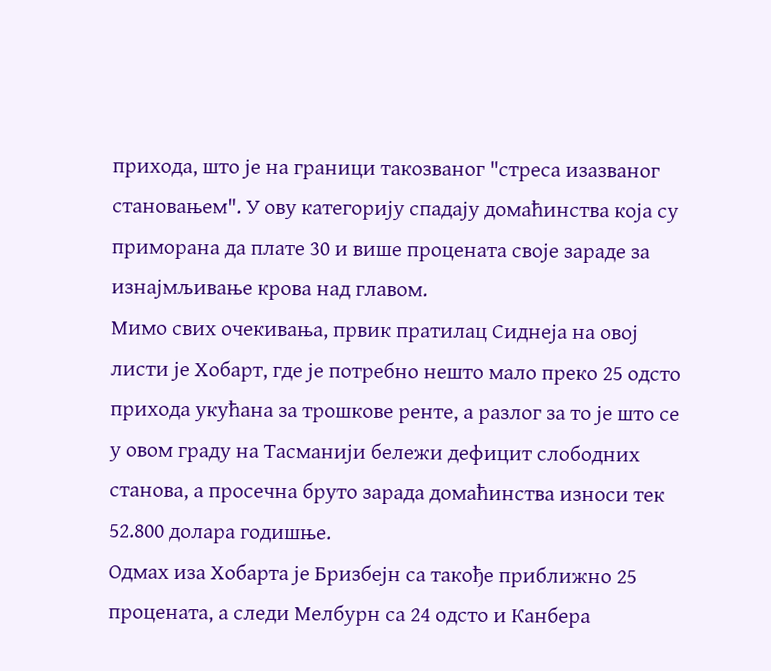прихода, што је на граници такозваног "стреса изазваног становањем". У ову категорију спадају домаћинства која су приморана да плате 30 и више процената своје зараде за изнајмљивање крова над главом.
Мимо свих очекивања, првик пратилац Сиднеја на овој листи је Хобарт, где је потребно нешто мало преко 25 одсто прихода укућана за трошкове ренте, а разлог за то је што се у овом граду на Тасманији бележи дефицит слободних станова, а просечна бруто зарада домаћинства износи тек 52.800 долара годишње.
Одмах иза Хобарта је Бризбејн са такође приближно 25 процената, а следи Мелбурн са 24 одсто и Канбера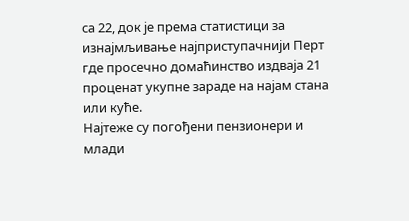са 22, док је према статистици за изнајмљивање најприступачнији Перт где просечно домаћинство издваја 21 проценат укупне зараде на најам стана или куће.
Најтеже су погођени пензионери и млади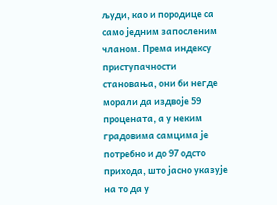људи, као и породице са само једним запосленим чланом. Према индексу приступачности становања, они би негде морали да издвоје 59 процената, а у неким градовима самцима је потребно и до 97 одсто прихода, што јасно указује на то да у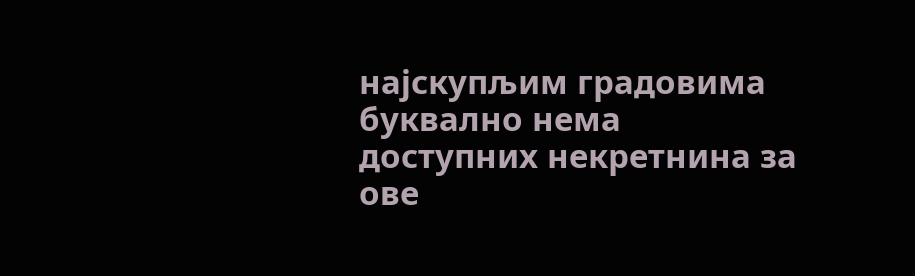најскупљим градовима буквално нема доступних некретнина за ове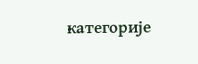категорије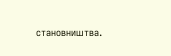становништва.